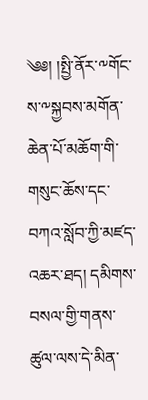༄༅། །སྤྱི་ནོར་༸གོང་ས་༸སྐྱབས་མགོན་ཆེན་པོ་མཆོག་གི་གསུང་ཆོས་དང་བཀའ་སློབ་ཀྱི་མཛད་འཆར་ཐད། དམིགས་བསལ་གྱི་གནས་ཚུལ་ལས་དེ་མིན་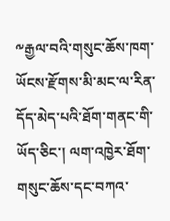༸རྒྱལ་བའི་གསུང་ཆོས་ཁག་ཡོངས་རྫོགས་མི་མང་ལ་རིན་དོད་མེད་པའི་ཐོག་གནང་གི་ཡོད་ཅིང་། ལག་འཁྱེར་ཐོག་གསུང་ཆོས་དང་བཀའ་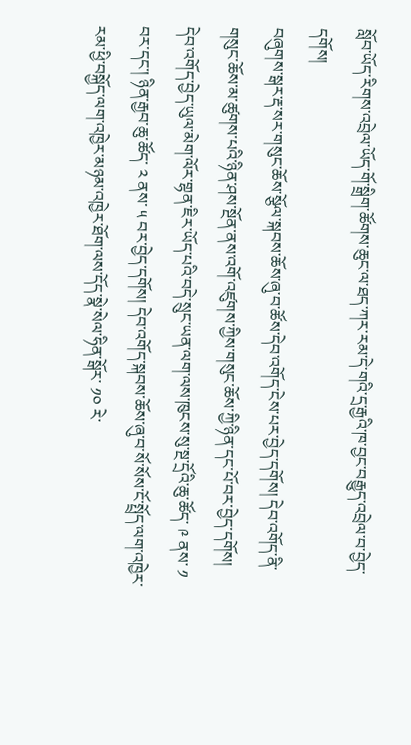སློབ་ཡོད་རིགས་འབྲེལ་ཡོད་གོ་སྒྲིག་ཚོགས་ཆུང་ལ་ཐད་ཀར་རམ་དེ་གའི་དྲ་རྒྱའི་ཁ་བྱང་བརྒྱུད་འབྲེལ་བ་བྱེད་དགོས།
བཞུགས་སྒར་རྡ་སར་གསུང་ཆོས་སྩོལ་སྐབས་ཆོས་ཞུ་བ་ཚོས་དེབ་འགོད་ངེས་པར་བྱེད་དགོས། དེབ་འགོད་ནི་གསུང་ཆོས་མ་ཚུགས་པའི་ཉིན་ཤས་སྔོན་ནས་འགོ་འཛུགས་ཀྱིས་གསུང་ཆོས་ཀྱི་ཉིན་དང་པོ་བར་བྱེད་དགོས། དེབ་འགོད་བྱེད་ཡུལ་མེག་ལོར་གྷན་ཇིར་ཡོད་པའི་བདེ་སྲུང་ཡན་ལག་ལས་ཁུངས་སུ་སྔ་དྲོའི་ཆུ་ཚོད་ ༩ ནས་ ༡ བར་དང་། ཉིན་རྒྱབ་ཆུ་ཚོད་ ༢ ནས་ ༥ བར་བྱེད་དགོས། དེབ་འགོད་སྐབས་ཆོས་ཞུ་བ་སོ་སོས་ངོ་སྤྲོད་ལག་འཁྱེར་རམ་ཕྱི་བསྐྱོད་ལག་འཁྱེར་མཉམ་འཁྱེར་ཐོག་ལས་དོད་སྣེ་སེལ་ཧིན་སྒོར་ ༡༠ རེ་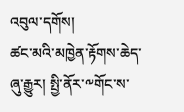འབུལ་དགོས།
ཚང་མའི་མཁྱེན་རྟོགས་ཆེད་ཞུ་རྒྱུར། སྤྱི་ནོར་༸གོང་ས་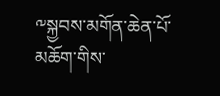༸སྐྱབས་མགོན་ཆེན་པོ་མཆོག་གིས་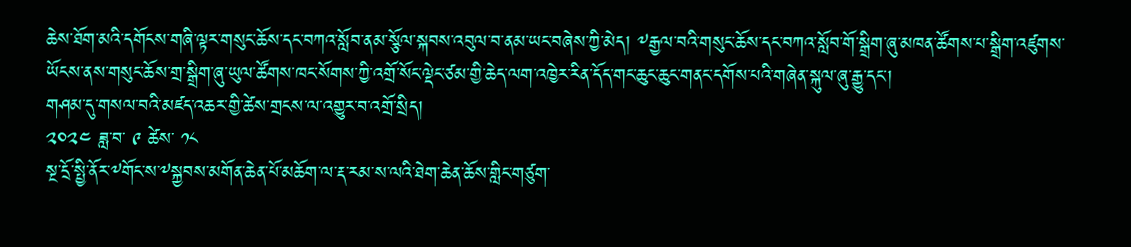ཆེས་ཐོག་མའི་དགོངས་གཞི་ལྟར་གསུང་ཆོས་དང་བཀའ་སློབ་ནམ་སྩོལ་སྐབས་འབུལ་བ་ནམ་ཡང་བཞེས་ཀྱི་མེད། ༸རྒྱལ་བའི་གསུང་ཆོས་དང་བཀའ་སློབ་གོ་སྒྲིག་ཞུ་མཁན་ཚོགས་པ་སྒྲིག་འཛུགས་ཡོངས་ནས་གསུང་ཆོས་གྲ་སྒྲིག་ཞུ་ཡུལ་ཚོགས་ཁང་སོགས་ཀྱི་འགྲོ་སོང་ལྡེང་ཙམ་གྱི་ཆེད་ལག་འཁྱེར་རིན་དོད་གང་ཆུང་ཆུང་གནང་དགོས་པའི་གཞེན་སྐུལ་ཞུ་རྒྱུ་དང་།
གཤམ་དུ་གསལ་བའི་མཛད་འཆར་གྱི་ཚེས་གྲངས་ལ་འགྱུར་བ་འགྲོ་སྲིད།
༢༠༢༤ ཟླ་བ་ ༩ ཚེས་ ༡༨
སྔ་དྲོ་སྤྱི་ནོར་༸གོང་ས་༸སྐྱབས་མགོན་ཆེན་པོ་མཆོག་ལ་རྡ་རམ་ས་ལའི་ཐེག་ཆེན་ཆོས་གླིང་གཙུག་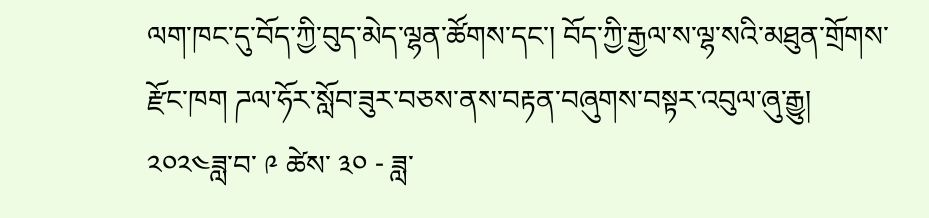ལག་ཁང་དུ་བོད་ཀྱི་བུད་མེད་ལྷན་ཚོགས་དང་། བོད་ཀྱི་རྒྱལ་ས་ལྷ་སའི་མཐུན་གྲོགས་རྫོང་ཁག ཌལ་ཧོར་སློབ་ཟུར་བཅས་ནས་བརྟན་བཞུགས་བསྟར་འབུལ་ཞུ་རྒྱུ།
༢༠༢༤ཟླ་བ་ ༩ ཚེས་ ༣༠ - ཟླ་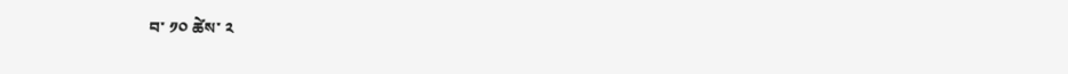བ་ ༡༠ ཚེས་ ༢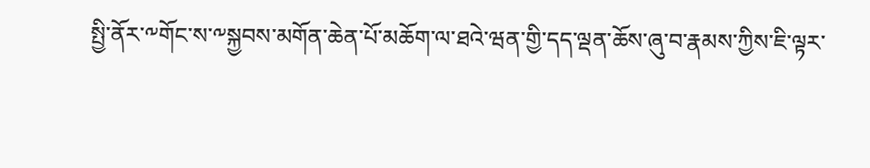སྤྱི་ནོར་༸གོང་ས་༸སྐྱབས་མགོན་ཆེན་པོ་མཆོག་ལ་ཐའེ་ཝན་གྱི་དད་ལྡན་ཆོས་ཞུ་བ་རྣམས་ཀྱིས་ཇི་ལྟར་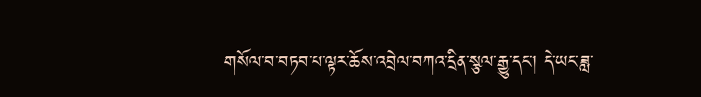གསོལ་བ་བཏབ་པ་ལྟར་ཆོས་འབྲེལ་བཀའ་དྲིན་སྩལ་རྒྱུ་དང་། དེ་ཡང་ཟླ་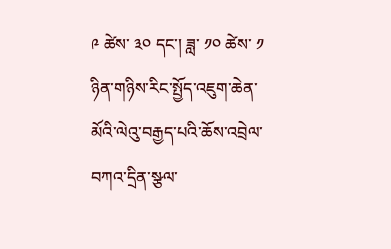༩ ཚེས་ ༣༠ དང་། ཟླ་ ༡༠ ཚེས་ ༡ ཉིན་གཉིས་རིང་སྤྱོད་འཇུག་ཆེན་མོའི་ལེའུ་བརྒྱད་པའི་ཆོས་འབྲེལ་བཀའ་དྲིན་སྩལ་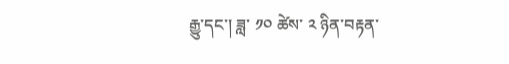རྒྱུ་དང་། ཟླ་ ༡༠ ཚེས་ ༢ ཉིན་བརྟན་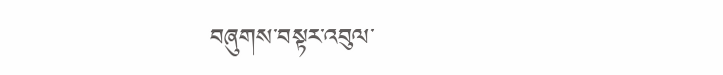བཞུགས་བསྟར་འབུལ་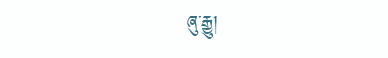ཞུ་རྒྱུ།